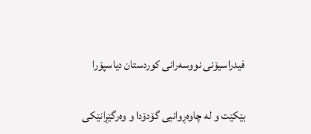فیدراسیۆنی نووسەرانی کوردستان دیاسپۆرا

بێکێت و لە چاوەڕوانیی گۆدۆدا و وەرگێڕانێکی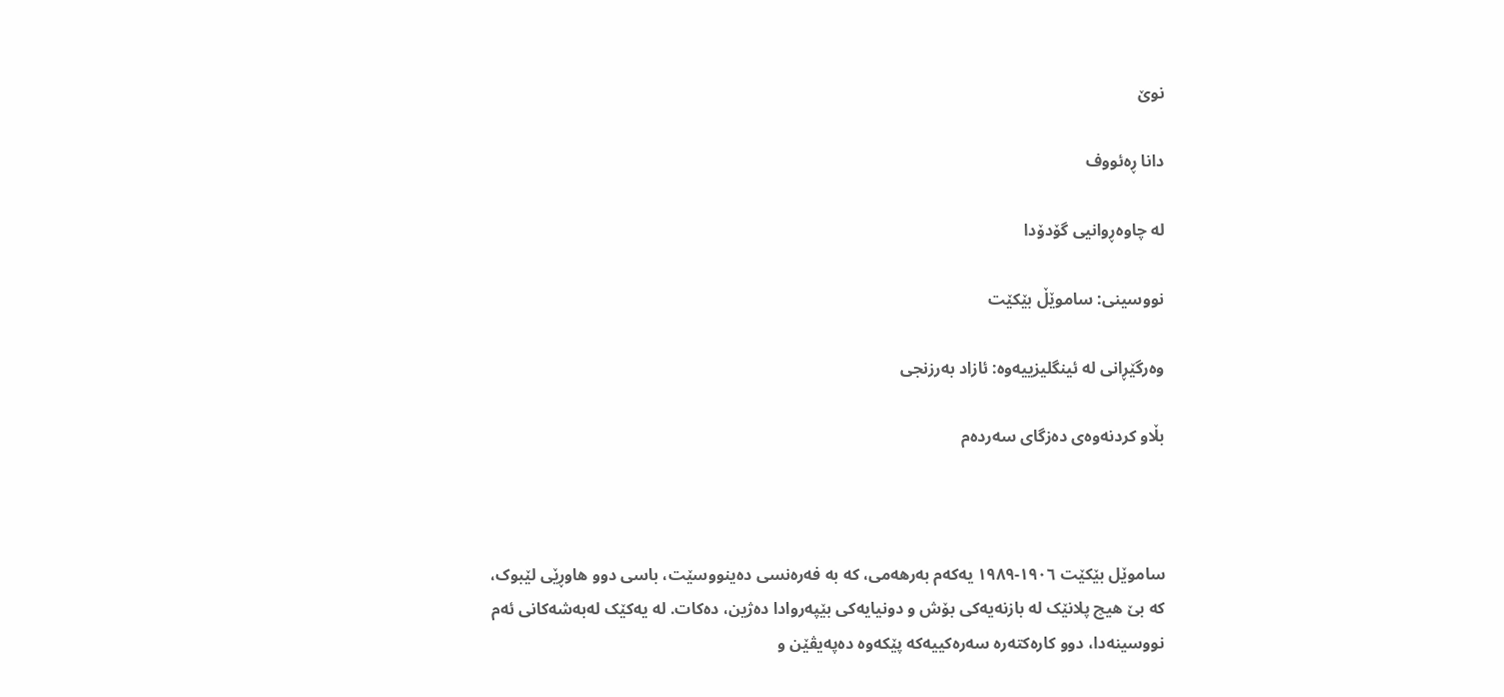نوێ

دانا ڕەئووف

لە چاوەڕوانیی گۆدۆدا

نووسینی: ساموێڵ بێکێت

وەرگێڕانی لە ئینگلیزییەوە: ئازاد بەرزنجی

بڵاو کردنەوەی دەزگای سەردەم



ساموێل بێکێت ١٩٠٦-١٩٨٩ یەکەم بەرهەمی، کە بە فەرەنسی دەینووسێت، باسی دوو هاوڕێی لێبوک، کە بێ هیچ پلانێک لە بازنەیەکی بۆش و دونیایەکی بێپەروادا دەژین، دەکات. لە یەکێک لەبەشەکانی ئەم نووسینەدا، دوو کارەکتەرە سەرەکییەکە پێکەوە دەپەیڤێن و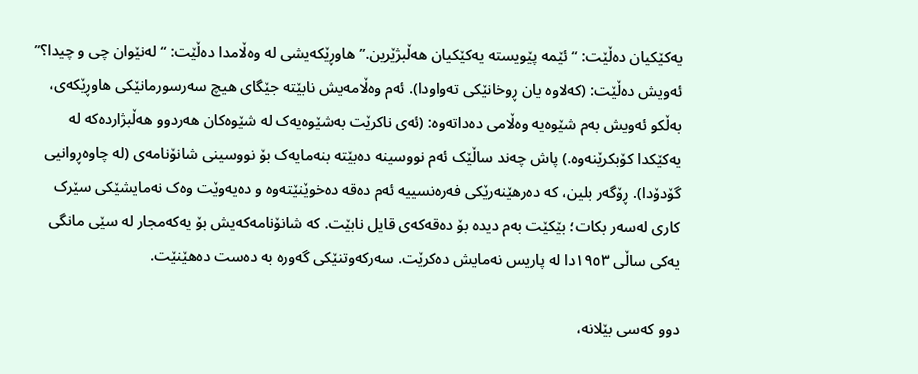یەکێکیان دەڵێت: “ئێمە پێویستە یەکێکیان هەڵبژێرین.” هاوڕێکەیشی لە وەڵامدا دەڵێت: “لەنێوان چی و چیدا؟” ئەویش دەڵێت: (کەلاوە یان ڕوخانێکی تەواودا). ئەم وەڵامەیش نابێتە جێگای هیچ سەرسورمانێکی هاوڕێکەی، بەڵکو ئەویش بەم شێوەیە وەڵامی دەداتەوە: (ئەی ناکرێت بەشێوەیەک لە شێوەکان هەردوو هەڵبژاردەکە لە یەکێکدا کۆبکرێنەوە.) پاش چەند ساڵێک ئەم نووسینە دەبێتە بنەمایەک بۆ نووسینی شانۆنامەی (لە چاوەڕوانیی گۆدۆدا). ڕۆگەر بلین، کە دەرهێنەرێکی فەرەنسییە ئەم دەقە دەخوێنێتەوە و دەیەوێت وەک نەمایشێکی سێرک کاری لەسەر بکات؛ بێکێت بەم دیدە بۆ دەقەکەی قایل نابێت. کە شانۆنامەکەیش بۆ یەکەمجار لە سێی مانگی یەکی ساڵی ١٩٥٣دا لە پاریس نەمایش دەکرێت. سەرکەوتنێکی گەورە بە دەست دەهێنێت.

دوو کەسی بێلانە،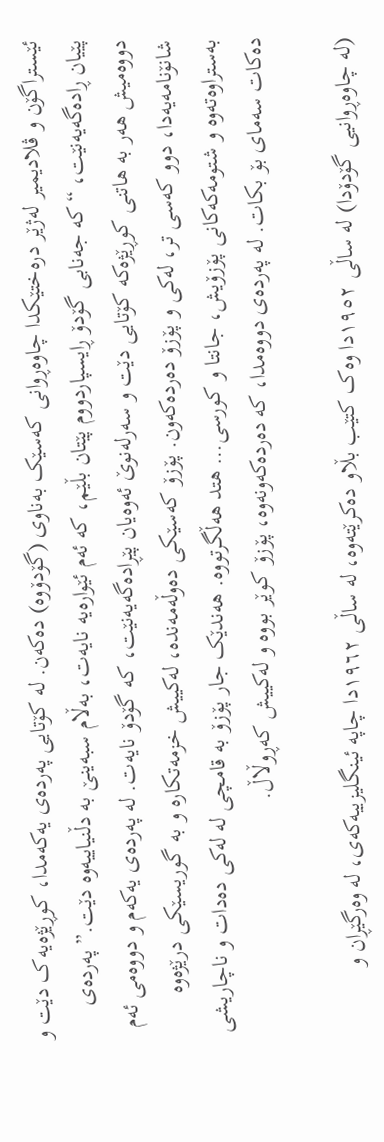ئێستراگۆن و ڤلادیمیر لەژێر درەختێکدا چاوەڕوانی کەسێک بەناوی (گۆدۆوە) دەکەن. لە کۆتایی پەردەی یەکەمدا، کوڕێژەیەک دێت و پێیان ڕادەگەیەنێت، “کە جەنابی گۆدۆ ڕایسپاردووم پێتان بڵێم، کە ئەم ئێوارەیە نایەت، بەڵام سبەینێ بە دڵنیاییەوە دێت.” پەردەی دووەمیش هەر بە هاتنی کوڕێژەکە کۆتایی دێت و سەرلەنوێ ئەوەیان پێڕادەگەیەنێت، کە گۆدۆ نایەت. لە پەردەی یەکەم و دووەمی ئەم شانۆنامەیەدا، دوو کەسی تر، لەکی و پۆزۆ دەردەکەون. پۆزۆ کەسێکی دەوڵەمەندە، لەکییش خزمەتکارە و بە گوریسێکی درێژەوە بەستراوەتەوە و شتومەکەکانی پۆزۆیش، جانتا و کورسی… هتد هەڵگرتووە. هەندێک جار پۆزۆ بە قامچی لە لەکی دەدات و ناچاریشی  دەکات سەمای بۆ بکات. لە پەردەی دووەمدا، کە دەردەکەونەوە، پۆزۆ کوێر بووە و لەکییش کەڕوڵاڵ.

(لە چاوەڕوانیی گۆدۆدا) لە ساڵی ١٩٥٢دا وەک کتێب بڵاو دەکرێتەوە، لە ساڵی ١٩٦٢دا چاپە ئینگلیزییەکەی، لە وەرگێڕان و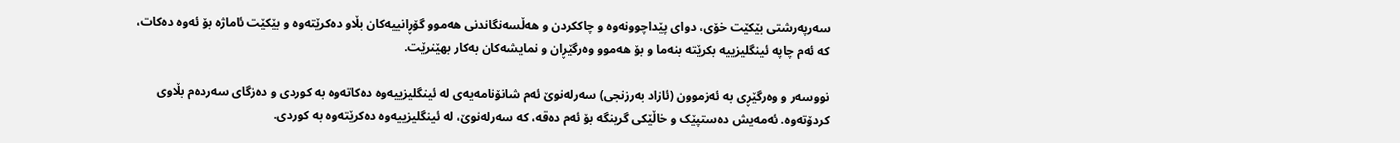سەرپەرشتی بێکێت خۆی، دوای پێداچوونەوە و چاککردن و هەڵسەنگاندنی هەموو گۆڕانییەکان بڵاو دەکرێتەوە و بێکێت ئاماژە بۆ ئەوە دەکات، کە ئەم چاپە ئینگلیزییە بکرێتە بنەما و بۆ هەموو وەرگێڕان و نمایشەکان بەکار بهێنرێت.

نووسەر و وەرگێڕی بە ئەزموون (ئازاد بەرزنجی) سەرلەنوێ ئەم شانۆنامەیەی لە ئینگلیزییەوە دەکاتەوە بە کوردی و دەزگای سەردەم بڵاوی کردۆتەوە. ئەمەیش دەستپێک و خاڵێکی گرینگە بۆ ئەم دەقە، کە سەرلەنوێ، لە ئینگلیزییەوە دەکرێتەوە بە کوردی.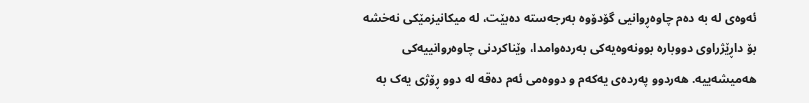ئەوەی لە بە دەم چاوەڕوانیی گۆدۆوە بەرجەستە دەبێت، لە میکانیزمێکی نەخشە بۆ داڕێژراوی دووبارە بوونەوەیەکی بەردەوامدا، وێناکردنی چاوەروانییەکی هەمیشەییە. هەردوو پەردەی یەکەم و دووەمی ئەم دەقە لە دوو ڕۆژی یەک بە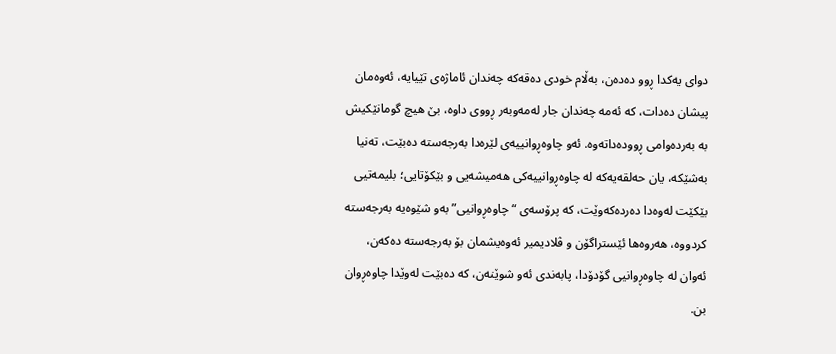دوای یەکدا ڕوو دەدەن، بەڵام خودی دەقەکە چەندان ئاماژەی تێیایە، ئەوەمان پیشان دەدات، کە ئەمە چەندان جار لەمەوبەر ڕووی داوە، بێ هیچ گومانێکیش بە بەردەوامی ڕوودەداتەوە. ئەو چاوەڕوانییەی لێرەدا بەرجەستە دەبێت، تەنیا بەشێکە، یان حەلقەیەکە لە چاوەڕوانییەکی هەمیشەیی و بێکۆتایی؛ بلیمەتیی بێکێت لەوەدا دەردەکەوێت، کە پرۆسەی “چاوەڕوانیی” بەو شێوەیە بەرجەستە کردووە، هەروەها ئێستراگۆن و ڤلادیمیر ئەوەیشمان بۆ بەرجەستە دەکەن، ئەوان لە چاوەڕوانیی گۆدۆدا، پابەندی ئەو شوێنەن، کە دەبێت لەوێدا چاوەڕوان بن.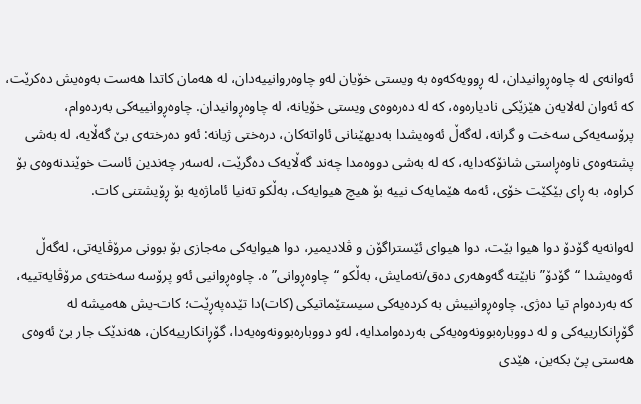ئه‌وانه‌ی له‌ چاوه‌ڕوانیدان، لە ڕوویەکەوە بە ویستی خۆیان لەو چاوەروانییەدان، لە هەمان کاتدا هەست بەوەیش دەکرێت، کە ئەوان لەلایەن هێزێکی نادیارەوە، کە لە دەرەوەی ویستی خۆیانە، لە چاوەڕوانیدان. چاوەڕوانییەکی بەردەوام، پرۆسەیەکی سەخت و گرانە، لەگەڵ ئەوەیشدا بەدیهێنانی ئاواتەکان، درەختی ژیانە: ئەو دەرختەی بێ گەڵایە، لە بەشی پشتەوەی ناوەڕاستی شانۆکەدایە، کە لە بەشی دووەمدا چەند گەڵایەک دەگرێت، لەسەر چەندین ئاست خوێندنەوەی بۆ کراوە، بە ڕای بێکێت خۆی، ئەمە هێمایەک نییە بۆ هیچ هیوایەک، بەڵکو تەنیا ئاماژەیە بۆ ڕۆیشتنی کات.

لەوانەیە گۆدۆ دوا هیوا بێت، دوا هیوای ئێستراگۆن و ڤلادیمیر، دوا هیوایەکی مەجازی بۆ بوونی مرۆڤایەتی، لەگەڵ ئەوەیشدا “گۆدۆ” نابێتە گەوهەری دەق/نەمایش، بەڵکو “چاوەڕوانی”ە. چاوەڕوانیی ئەو پرۆسە سەختەی مرۆڤایەتییە، کە بەردەوام تیا دەژی. چاوەڕوانییش بە کردەیەکی سیستێماتیکی (کات)دا تێدەپەڕێت؛ کات-یش هەمیشە لە گۆڕانکارییەکی و لە دووبارەبوونەوەیەکی بەردەوامدایە، لەو دووبارەبوونەوەیەدا، گۆڕانکارییەکان، هەندێک جار بێ ئەوەی هەستی پێ بکەین، هێدی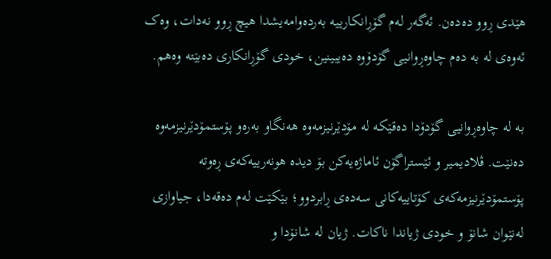هێدی ڕوو دەدەن. ئەگەر لەم گۆڕانکارییە بەردەوامەیشدا هیچ ڕوو نەدات، وەک ئەوەی لە بە دەم چاوەڕوانیی گۆدۆوە دەیبینین، خودی گۆڕانکاری دەبێتە وەهم.

بە لە چاوەڕوانیی گۆدۆدا دەقێکە لە مۆدێرنیزمەوە هەنگاو بەرەو پۆستمۆدێرنیزمه‌وه‌ دەنێت. ڤلادیمیر و ئێستراگۆن ئاماژەیەکن بۆ دیدە هونەرییەکەی ڕەوتە پۆستمۆدێرنیزمەکەی کۆتاییەکانی سەدەی ڕابردوو؛ بێکێت لەم دەقەدا، جیاوازی لەنێوان شانۆ و خودی ژیاندا ناکات. ژیان لە شانۆدا و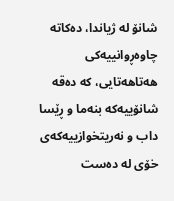شانۆ لە ژیاندا، دەکاتە چاوەڕوانییەکی هەتاهەتایی، کە دەقە شانۆییەکە بنەما و ڕێسا داب و نەریتخوازییەکەی خۆی لە دەست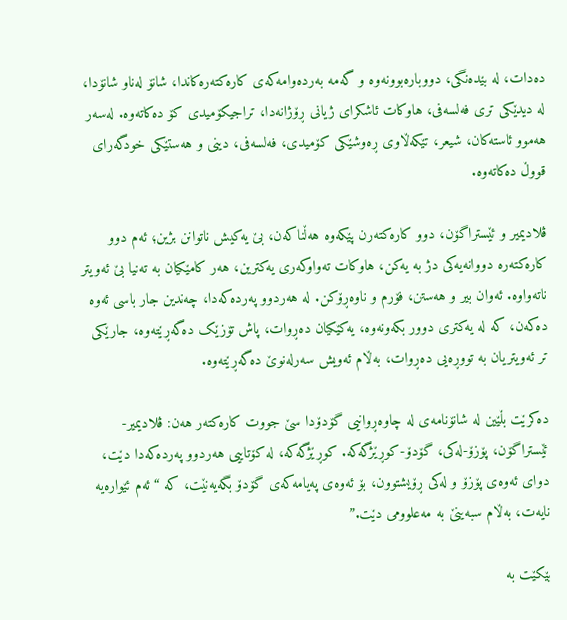دەدات، لە بێدەنگی، دووبارەبوونەوە و گەمە بەردەوامەکەی کارەکتەرەکاندا، شانۆ لەناو شانۆدا، لە دیدێکی تری فەلسەفی، هاوکات ئاشکرای ژیانی ڕۆژانەدا، تراجیکۆمیدی کۆ دەکاتەوە. لەسەر هەموو ئاستەکان، شیعر، تێکەڵاوی ڕەوشێکی کۆمیدی، فەلسەفی، دینی و هەستێکی خودگەرای قووڵ دەکاتەوە.

ڤلادیمیر و ئێستراگۆن، دوو کارەکتەرن پێکەوە هەڵناکەن، بێ یەکیش ناتوانن بژین؛ ئەم دوو کارەکتەرە دووانەیەکی دژ بە یەکن، هاوکات تەواوکەری یەکترین، هەر کامێکیان بە تەنیا بێ ئەویتر ناتەواوە. ئەوان بیر و هەستن، فۆرم و ناوەڕۆکن. لە هەردوو پەردەکەدا، چەندین جار باسی ئەوە دەکەن، کە لە یەکتری دوور بکەونەوە، یەکێکیان دەڕوات، پاش تۆزێک دەگەڕێتەوە، جارێکی تر ئەویتریان بە تووڕەیی دەڕوات، بەڵام ئەویش سەرلەنوێ دەگەڕێتەوە.

دەکرێت بڵێین لە شانۆنامەی لە چاوەڕوانیی گۆدۆدا سێ جووت کارەکتەر هەن: ڤلادیمیر-ئێستراگۆن، پۆزۆ-لەکی، گۆدۆ-کوڕێژگەکە. کوڕێژگەکە، لە کۆتاییی هەردوو پەردەکەدا دێت، دوای ئەوەی پۆزۆ و لەکی ڕۆیشتوون، بۆ ئەوەی پەیامەکەی گۆدۆ بگەیەنێت، کە “ئەم ئێوارەیە نایەت، بەڵام سبەینێ بە مەعلوومی دێت.”

بێکێت بە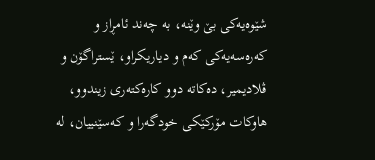شێوەیەکی بێ وێنە، بە چەند ئامڕاز و کەرەسەیەکی کەم و دیاریکراو، ێستراگۆن و ڤلادیمیر، دەکاتە دوو کارەکتەری زیندوو، هاوکات مۆرکێکی خودگەرا و که‌سێنییان، لە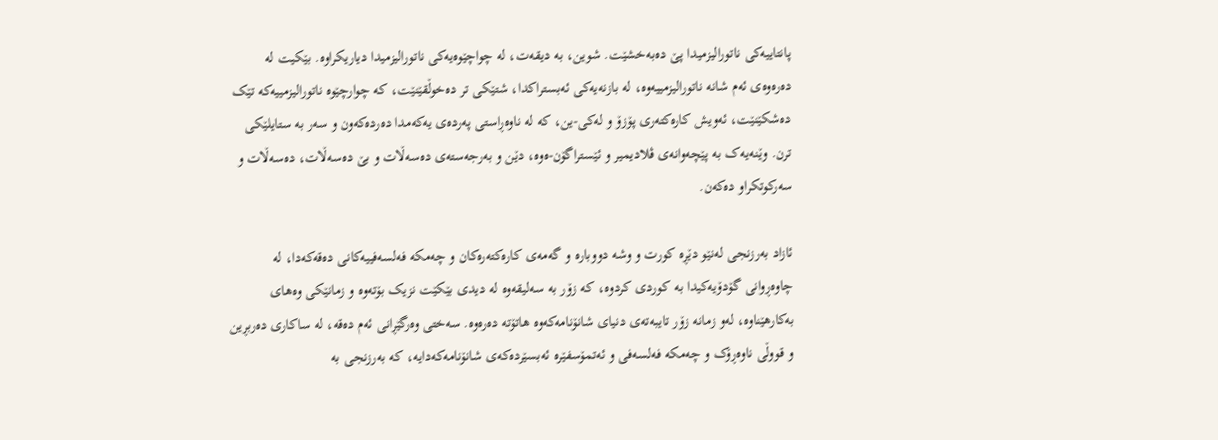پانتاییەکی ناتورالیزمیدا پێ دەبەخشێت. شوین، بە دیقەت، لە چواچێوەیەکی ناتورالیزمیدا دیاریکراوە. بێکیت لە دەرەوەی ئەم شانە ناتورالیزمییەوە، لە بازنەیەکی ئەبستراکدا، شتێکی تر دەخوڵقێنێت، کە چوارچێوە ناتورالیزمییەکە تێک دەشکێنێت، ئەویش کارەکتەری پۆزۆ و لەکی-ین، کە لە ناوەڕاستی پەردەی یەکەمدا دەردەکەون و سەر بە ستایلێکی ترن. وێنەیەک بە پێچەوانەی ڤلادیمیر و ئێستراگۆن-ەوە، دێن و بەرجەستەی دەسەڵات و بێ دەسەڵات، دەسەڵات و سەرکوتکراو دەکەن.

ئازاد بەرزنجی لەنێو دێڕە کورت و وشە دووبارە و گەمەی کارەکتەرەکان و چەمکە فەلسەفییەکانی دەقەکەدا، لە چاوەڕوانی گۆدۆیەکیدا بە کوردی کردوە، کە زۆر بە سەلیقەوە لە دیدی بێکێت نزیک بۆتەوە و زمانێکی وەهای بەکارهێناوە، لەو زمانە زۆر تایبەتەی دنیای شانۆنامەکەوە هاتۆتە دەرەوە. سەختی وەرگێڕانی ئەم دەقە، لە ساکاری دەربڕین و قووڵی ناوەڕۆک و چەمکە فەلسەفی و ئەتمۆسفێرە ئەبسێردەکەی شانۆنامەکەدایە، کە بەرزنجی بە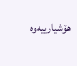هۆشیارییەوە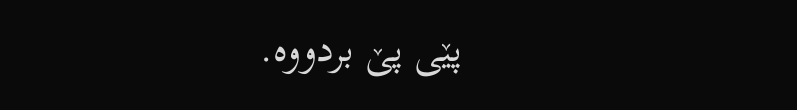پێی پێ بردووە.